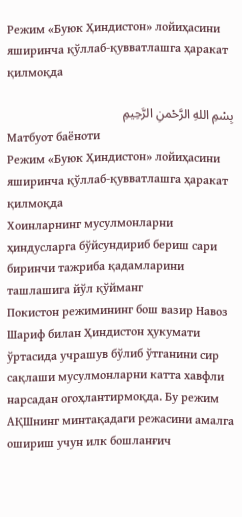Режим «Буюк Ҳиндистон» лойиҳасини яширинча қўллаб-қувватлашга ҳаракат қилмоқда

بِسْمِ اللهِ الرَّحْمنِ الرَّحِيمِ
Матбуот баёноти
Режим «Буюк Ҳиндистон» лойиҳасини яширинча қўллаб-қувватлашга ҳаракат қилмоқда
Хоинларнинг мусулмонларни ҳиндусларга бўйсундириб бериш сари биринчи тажриба қадамларини ташлашига йўл қўйманг
Покистон режимининг бош вазир Навоз Шариф билан Ҳиндистон ҳукумати ўртасида учрашув бўлиб ўтганини сир сақлаши мусулмонларни катта хавфли нарсадан огоҳлантирмоқда. Бу режим АҚШнинг минтақадаги режасини амалга ошириш учун илк бошланғич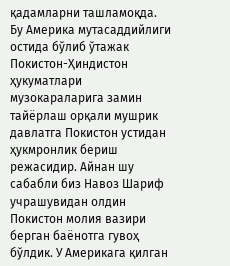қадамларни ташламоқда. Бу Америка мутасаддийлиги остида бўлиб ўтажак Покистон-Ҳиндистон ҳукуматлари музокараларига замин тайёрлаш орқали мушрик давлатга Покистон устидан ҳукмронлик бериш режасидир. Айнан шу сабабли биз Навоз Шариф учрашувидан олдин Покистон молия вазири берган баёнотга гувоҳ бўлдик. У Америкага қилган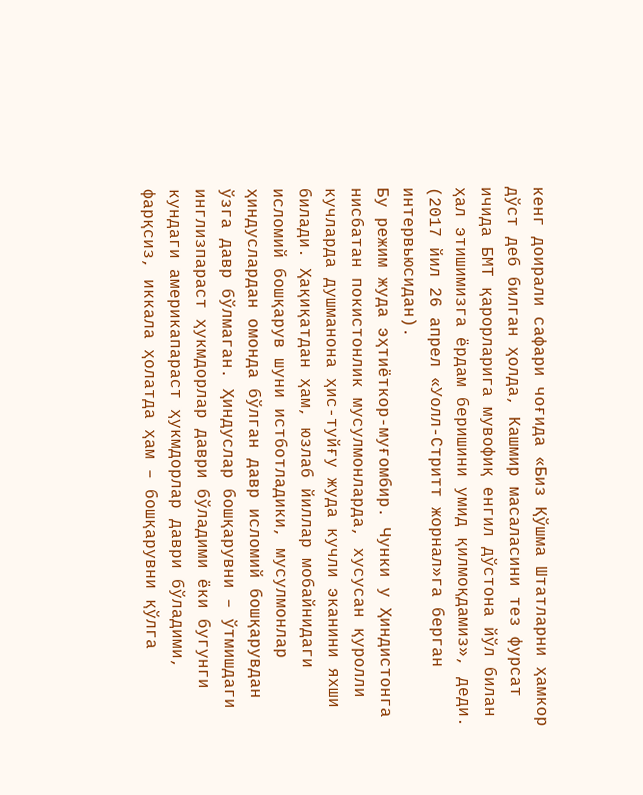кенг доирали сафари чоғида «Биз Қўшма Штатларни ҳамкор дўст деб билган ҳолда, Кашмир масаласини тез фурсат ичида БМТ қарорларига мувофиқ енгил дўстона йўл билан ҳал этишимизга ёрдам беришини умид қилмоқдамиз», деди. (2017 йил 26 апрел «Уолл-Стритт жорнал»га берган интервьюсидан).
Бу режим жуда эҳтиёткор-муғомбир. Чунки у Ҳиндистонга нисбатан покистонлик мусулмонларда, хусусан қуролли кучларда душманона ҳис-туйғу жуда кучли эканини яхши билади. Ҳақиқатдан ҳам, юзлаб йиллар мобайнидаги исломий бошқарув шуни истботладики, мусулмонлар ҳиндуслардан омонда бўлган давр исломий бошқарувдан ўзга давр бўлмаган. Ҳиндуслар бошқарувни – ўтмишдаги инглизпараст ҳукмдорлар даври бўладими ёки бугунги кундаги америкапараст ҳукмдорлар даври бўладими, фарқсиз, иккала ҳолатда ҳам – бошқарувни қўлга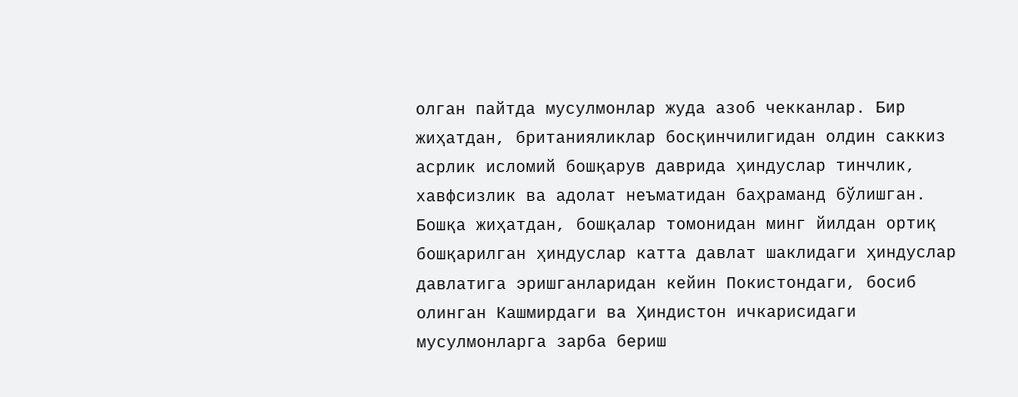олган пайтда мусулмонлар жуда азоб чекканлар. Бир жиҳатдан, британияликлар босқинчилигидан олдин саккиз асрлик исломий бошқарув даврида ҳиндуслар тинчлик, хавфсизлик ва адолат неъматидан баҳраманд бўлишган. Бошқа жиҳатдан, бошқалар томонидан минг йилдан ортиқ бошқарилган ҳиндуслар катта давлат шаклидаги ҳиндуслар давлатига эришганларидан кейин Покистондаги, босиб олинган Кашмирдаги ва Ҳиндистон ичкарисидаги мусулмонларга зарба бериш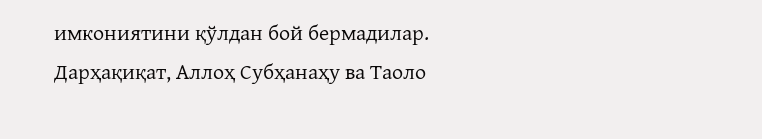имкониятини қўлдан бой бермадилар. Дарҳақиқат, Аллоҳ Субҳанаҳу ва Таоло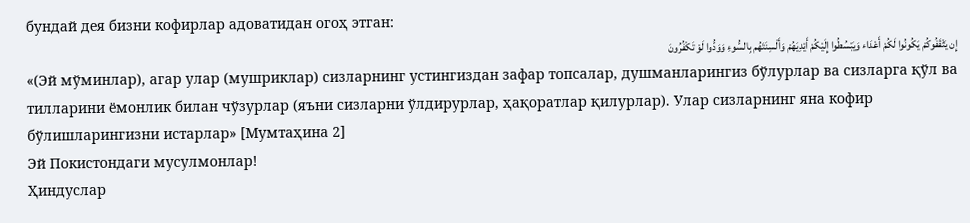бундай дея бизни кофирлар адоватидан огоҳ этган:
إِن يَثْقَفُوكُمْ يَكُونُوا لَكُمْ أَعْدَاء وَيَبْسُطُوا إِلَيْكُمْ أَيْدِيَهُمْ وَأَلْسِنَتَهُم بِالسُّوءِ وَوَدُّوا لَوْ تَكْفُرُونَ
«(Эй мўминлар), агар улар (мушриклар) сизларнинг устингиздан зафар топсалар, душманларингиз бўлурлар ва сизларга қўл ва тилларини ёмонлик билан чўзурлар (яъни сизларни ўлдирурлар, ҳақоратлар қилурлар). Улар сизларнинг яна кофир бўлишларингизни истарлар» [Мумтаҳина 2]
Эй Покистондаги мусулмонлар!
Ҳиндуслар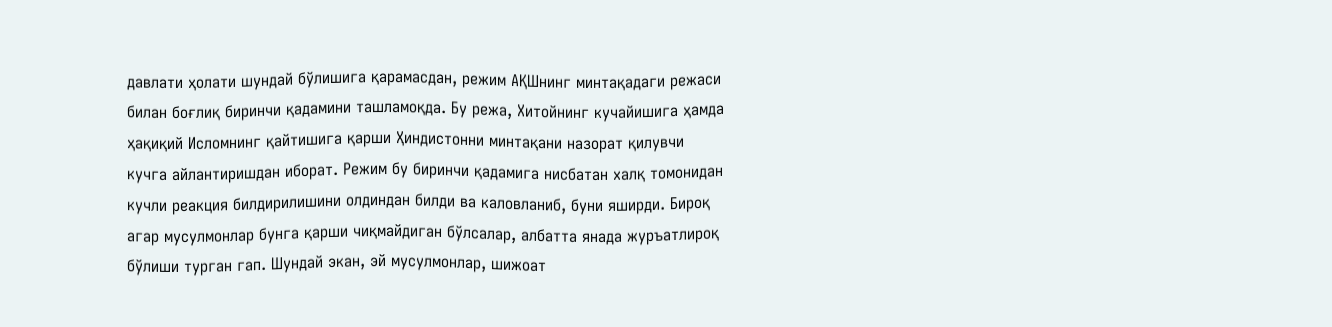давлати ҳолати шундай бўлишига қарамасдан, режим АҚШнинг минтақадаги режаси билан боғлиқ биринчи қадамини ташламоқда. Бу режа, Хитойнинг кучайишига ҳамда ҳақиқий Исломнинг қайтишига қарши Ҳиндистонни минтақани назорат қилувчи кучга айлантиришдан иборат. Режим бу биринчи қадамига нисбатан халқ томонидан кучли реакция билдирилишини олдиндан билди ва каловланиб, буни яширди. Бироқ агар мусулмонлар бунга қарши чиқмайдиган бўлсалар, албатта янада журъатлироқ бўлиши турган гап. Шундай экан, эй мусулмонлар, шижоат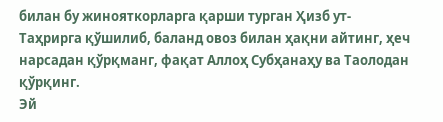билан бу жинояткорларга қарши турган Ҳизб ут-Таҳрирга қўшилиб, баланд овоз билан ҳақни айтинг, ҳеч нарсадан қўрқманг, фақат Аллоҳ Субҳанаҳу ва Таолодан қўрқинг.
Эй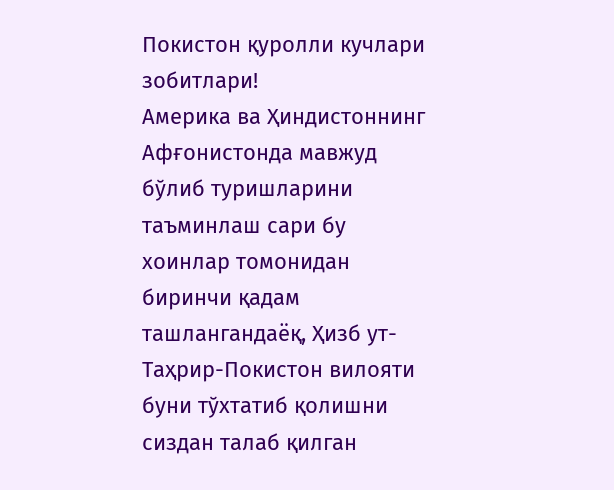Покистон қуролли кучлари зобитлари!
Америка ва Ҳиндистоннинг Афғонистонда мавжуд бўлиб туришларини таъминлаш сари бу хоинлар томонидан биринчи қадам ташлангандаёқ, Ҳизб ут-Таҳрир-Покистон вилояти буни тўхтатиб қолишни сиздан талаб қилган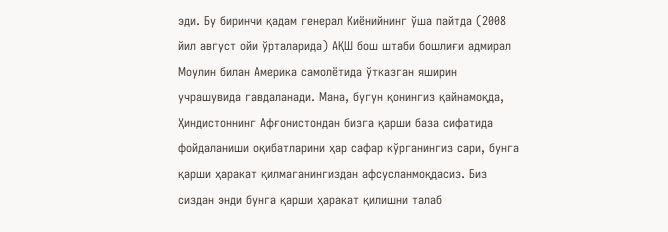эди. Бу биринчи қадам генерал Киёнийнинг ўша пайтда (2008 йил август ойи ўрталарида) АҚШ бош штаби бошлиғи адмирал Моулин билан Америка самолётида ўтказган яширин учрашувида гавдаланади. Мана, бугун қонингиз қайнамоқда, Ҳиндистоннинг Афғонистондан бизга қарши база сифатида фойдаланиши оқибатларини ҳар сафар кўрганингиз сари, бунга қарши ҳаракат қилмаганингиздан афсусланмоқдасиз. Биз сиздан энди бунга қарши ҳаракат қилишни талаб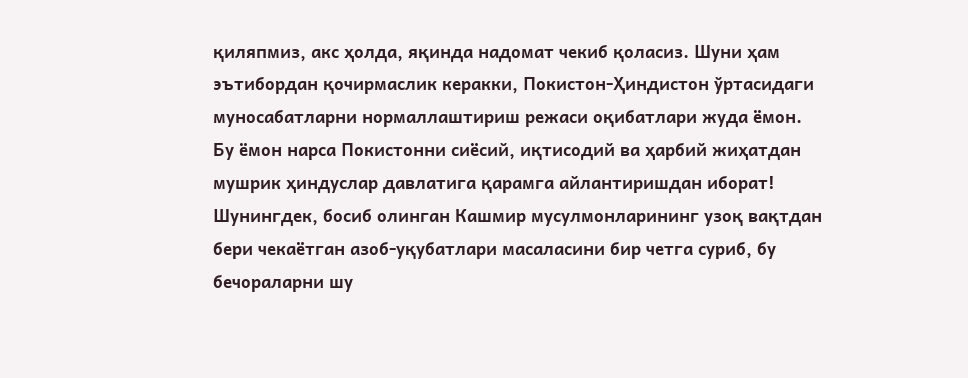қиляпмиз, акс ҳолда, яқинда надомат чекиб қоласиз. Шуни ҳам эътибордан қочирмаслик керакки, Покистон-Ҳиндистон ўртасидаги муносабатларни нормаллаштириш режаси оқибатлари жуда ёмон. Бу ёмон нарса Покистонни сиёсий, иқтисодий ва ҳарбий жиҳатдан мушрик ҳиндуслар давлатига қарамга айлантиришдан иборат! Шунингдек, босиб олинган Кашмир мусулмонларининг узоқ вақтдан бери чекаётган азоб-уқубатлари масаласини бир четга суриб, бу бечораларни шу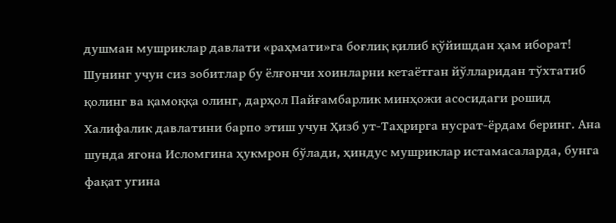душман мушриклар давлати «раҳмати»га боғлиқ қилиб қўйишдан ҳам иборат! Шунинг учун сиз зобитлар бу ёлғончи хоинларни кетаётган йўлларидан тўхтатиб қолинг ва қамоққа олинг, дарҳол Пайғамбарлик минҳожи асосидаги рошид Халифалик давлатини барпо этиш учун Ҳизб ут-Таҳрирга нусрат-ёрдам беринг. Ана шунда ягона Исломгина ҳукмрон бўлади, ҳиндус мушриклар истамасаларда, бунга фақат угина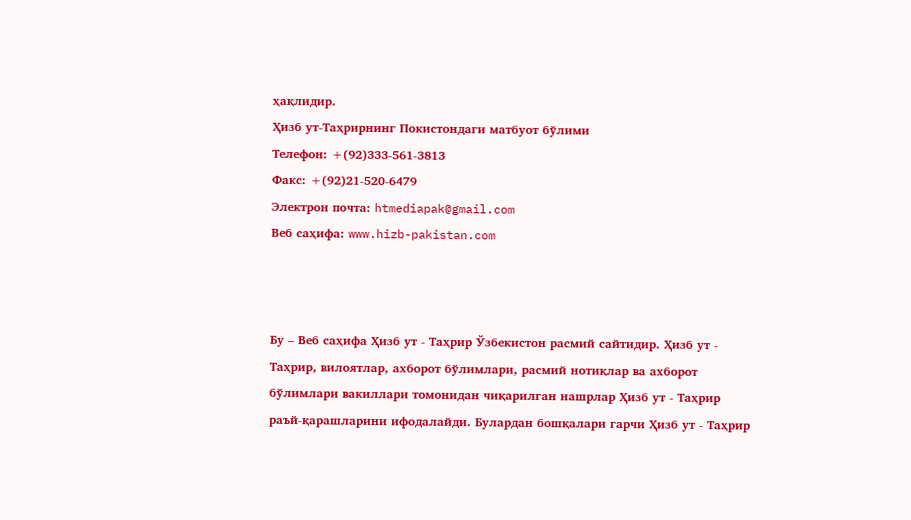ҳақлидир.
Ҳизб ут-Таҳрирнинг Покистондаги матбуот бўлими
Телефон: +(92)333-561-3813
Факс: +(92)21-520-6479
Электрон почта: htmediapak@gmail.com
Веб саҳифа: www.hizb-pakistan.com



Бу – Веб саҳифа Ҳизб ут - Таҳрир Ўзбекистон расмий сайтидир. Ҳизб ут - Таҳрир, вилоятлар, ахборот бўлимлари, расмий нотиқлар ва ахборот бўлимлари вакиллари томонидан чиқарилган нашрлар Ҳизб ут - Таҳрир раъй-қарашларини ифодалайди. Булардан бошқалари гарчи Ҳизб ут - Таҳрир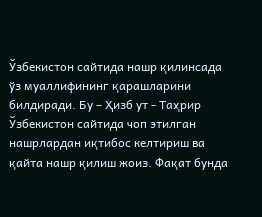Ўзбекистон сайтида нашр қилинсада ўз муаллифининг қарашларини билдиради. Бу – Ҳизб ут - Таҳрир Ўзбекистон сайтида чоп этилган нашрлардан иқтибос келтириш ва қайта нашр қилиш жоиз. Фақат бунда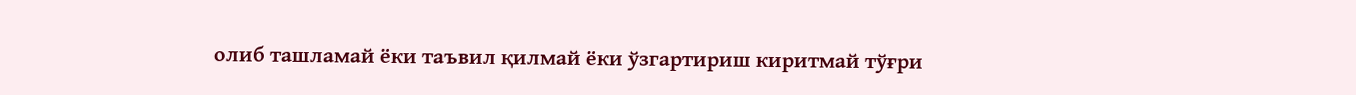олиб ташламай ёки таъвил қилмай ёки ўзгартириш киритмай тўғри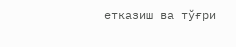етказиш ва тўғри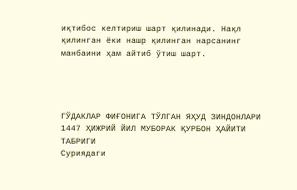иқтибос келтириш шарт қилинади. Нақл қилинган ёки нашр қилинган нарсанинг манбаини ҳам айтиб ўтиш шарт.




ГЎДАКЛАР ФИҒОНИГА ТЎЛГАН ЯҲУД ЗИНДОНЛАРИ
1447 ҲИЖРИЙ ЙИЛ МУБОРАК ҚУРБОН ҲАЙИТИ ТАБРИГИ
Суриядаги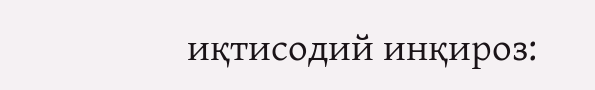иқтисодий инқироз: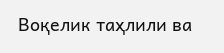Воқелик таҳлили ва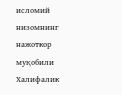исломий низомнинг нажоткор муқобили
Халифалик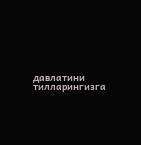давлатини тилларингизга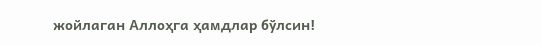жойлаган Аллоҳга ҳамдлар бўлсин!